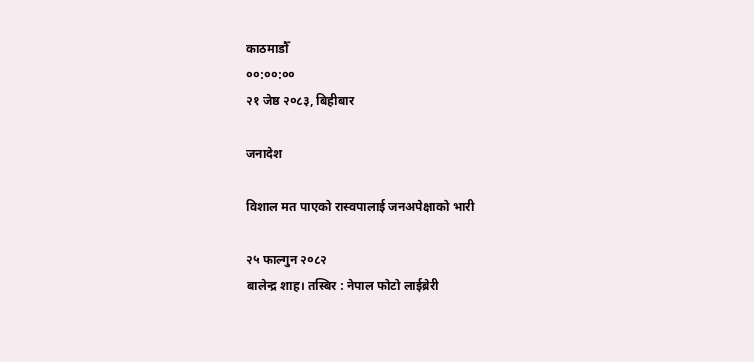काठमाडौँ
००:००:००
२१ जेष्ठ २०८३, बिहीबार

जनादेश

विशाल मत पाएको रास्वपालाई जनअपेक्षाको भारी

२५ फाल्गुन २०८२
बालेन्द्र शाह। तस्बिर : नेपाल फोटो लाईब्रेरी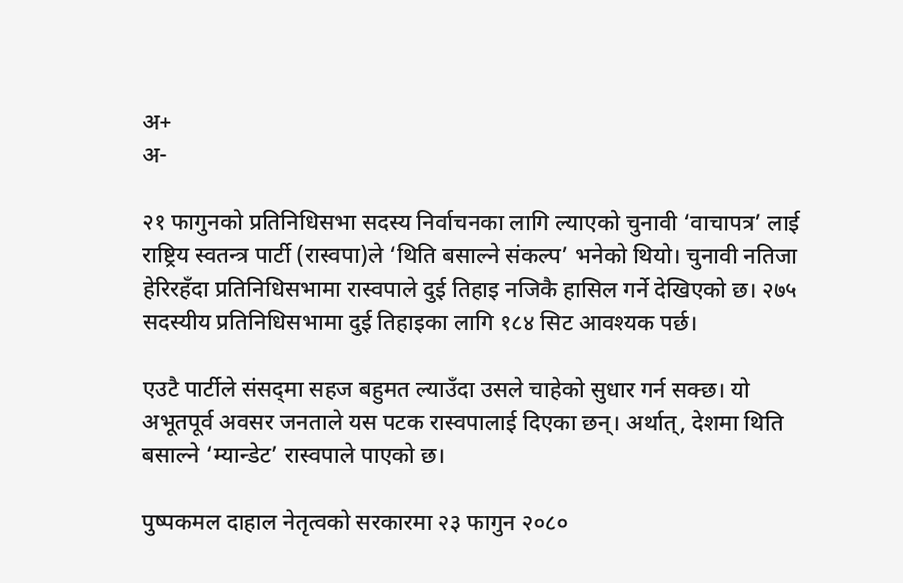अ+
अ-

२१ फागुनको प्रतिनिधिसभा सदस्य निर्वाचनका लागि ल्याएको चुनावी ‘वाचापत्र’ लाई राष्ट्रिय स्वतन्त्र पार्टी (रास्वपा)ले ‘थिति बसाल्ने संकल्प’ भनेको थियो। चुनावी नतिजा हेरिरहँदा प्रतिनिधिसभामा रास्वपाले दुई तिहाइ नजिकै हासिल गर्ने देखिएको छ। २७५ सदस्यीय प्रतिनिधिसभामा दुई तिहाइका लागि १८४ सिट आवश्यक पर्छ।

एउटै पार्टीले संसद्‌मा सहज बहुमत ल्याउँदा उसले चाहेको सुधार गर्न सक्छ। यो अभूतपूर्व अवसर जनताले यस पटक रास्वपालाई दिएका छन्। अर्थात्, देशमा थिति बसाल्ने ‘म्यान्डेट’ रास्वपाले पाएको छ।

पुष्पकमल दाहाल नेतृत्वको सरकारमा २३ फागुन २०८०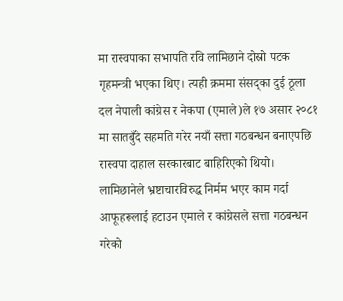मा रास्वपाका सभापति रवि लामिछाने दोस्रो पटक गृहमन्त्री भएका थिए। त्यही क्रममा संसद्का दुई ठूला दल नेपाली कांग्रेस र नेकपा (एमाले)ले १७ असार २०८१ मा सातबुँदे सहमति गरेर नयाँ सत्ता गठबन्धन बनाएपछि रास्वपा दाहाल सरकारबाट बाहिरिएको थियो। लामिछानेले भ्रष्टाचारविरुद्ध निर्मम भएर काम गर्दा आफूहरूलाई हटाउन एमाले र कांग्रेसले सत्ता गठबन्धन गरेको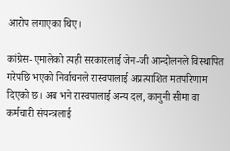आरोप लगाएका थिए।

कांग्रेस-एमालेको त्यही सरकारलाई जेन-जी आन्दोलनले विस्थापित गरेपछि भएको निर्वाचनले रास्वपालाई अप्रत्याशित मतपरिणाम दिएको छ। अब भने रास्वपालाई अन्य दल, कानुनी सीमा वा कर्मचारी संयन्त्रलाई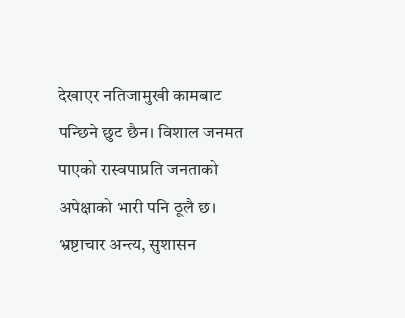देखाएर नतिजामुखी कामबाट पन्छिने छुट छैन। विशाल जनमत पाएको रास्वपाप्रति जनताको अपेक्षाको भारी पनि ठूलै छ। भ्रष्टाचार अन्त्य, सुशासन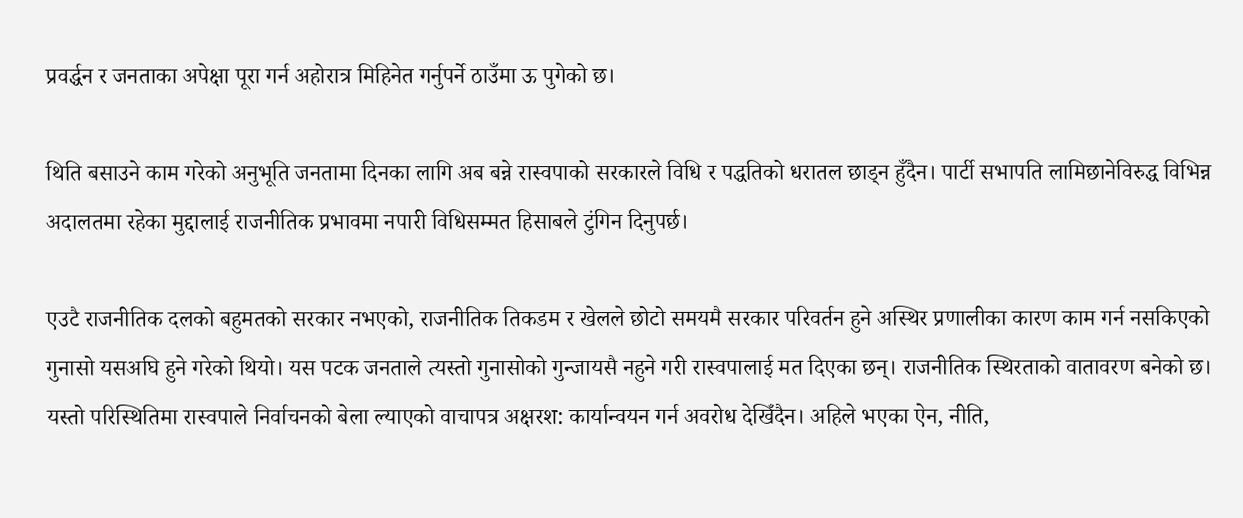प्रवर्द्धन र जनताका अपेक्षा पूरा गर्न अहोरात्र मिहिनेत गर्नुपर्ने ठाउँमा ऊ पुगेको छ।

थिति बसाउने काम गरेको अनुभूति जनतामा दिनका लागि अब बन्ने रास्वपाको सरकारले विधि र पद्धतिको धरातल छाड्न हुँदैन। पार्टी सभापति लामिछानेविरुद्ध विभिन्न अदालतमा रहेका मुद्दालाई राजनीतिक प्रभावमा नपारी विधिसम्मत हिसाबले टुंगिन दिनुपर्छ।

एउटै राजनीतिक दलको बहुमतको सरकार नभएको, राजनीतिक तिकडम र खेलले छोटो समयमै सरकार परिवर्तन हुने अस्थिर प्रणालीका कारण काम गर्न नसकिएको गुनासो यसअघि हुने गरेको थियो। यस पटक जनताले त्यस्तो गुनासोको गुन्जायसै नहुने गरी रास्वपालाई मत दिएका छन्। राजनीतिक स्थिरताको वातावरण बनेको छ। यस्तो परिस्थितिमा रास्वपाले निर्वाचनको बेला ल्याएको वाचापत्र अक्षरश: कार्यान्वयन गर्न अवरोध देखिँदैन। अहिले भएका ऐन, नीति,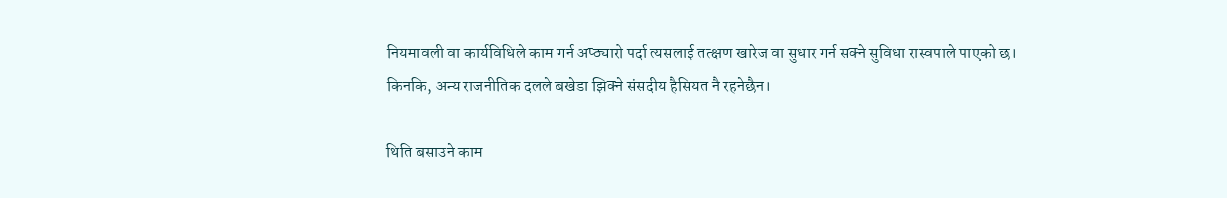नियमावली वा कार्यविधिले काम गर्न अप्ठ्यारो पर्दा त्यसलाई तत्क्षण खारेज वा सुधार गर्न सक्ने सुविधा रास्वपाले पाएको छ। किनकि, अन्य राजनीतिक दलले बखेडा झिक्ने संसदीय हैसियत नै रहनेछैन।

थिति बसाउने काम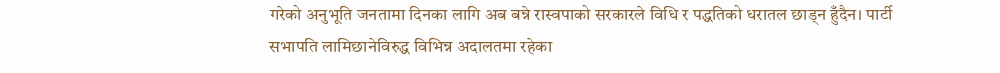गरेको अनुभूति जनतामा दिनका लागि अब बन्ने रास्वपाको सरकारले विधि र पद्धतिको धरातल छाड्न हुँदैन। पार्टी सभापति लामिछानेविरुद्ध विभिन्न अदालतमा रहेका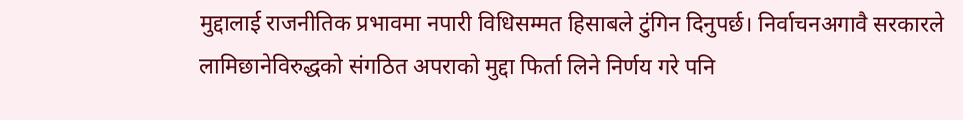मुद्दालाई राजनीतिक प्रभावमा नपारी विधिसम्मत हिसाबले टुंगिन दिनुपर्छ। निर्वाचनअगावै सरकारले लामिछानेविरुद्धको संगठित अपराको मुद्दा फिर्ता लिने निर्णय गरे पनि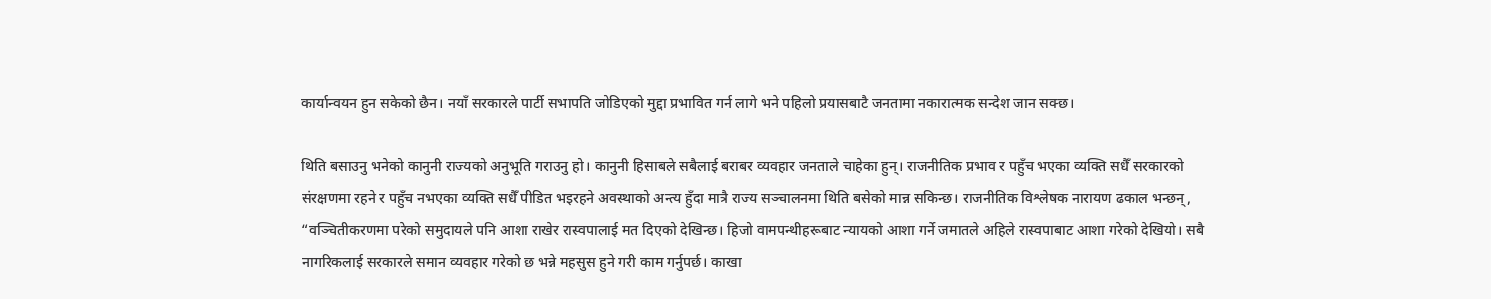कार्यान्वयन हुन सकेको छैन। नयाँ सरकारले पार्टी सभापति जोडिएको मुद्दा प्रभावित गर्न लागे भने पहिलो प्रयासबाटै जनतामा नकारात्मक सन्देश जान सक्छ।

थिति बसाउनु भनेको कानुनी राज्यको अनुभूति गराउनु हो। कानुनी हिसाबले सबैलाई बराबर व्यवहार जनताले चाहेका हुन्। राजनीतिक प्रभाव र पहुँच भएका व्यक्ति सधैँ सरकारको संरक्षणमा रहने र पहुँच नभएका व्यक्ति सधैँ पीडित भइरहने अवस्थाको अन्त्य हुँदा मात्रै राज्य सञ्चालनमा थिति बसेको मान्न सकिन्छ। राजनीतिक विश्लेषक नारायण ढकाल भन्छन्, “वञ्चितीकरणमा परेको समुदायले पनि आशा राखेर रास्वपालाई मत दिएको देखिन्छ। हिजो वामपन्थीहरूबाट न्यायको आशा गर्ने जमातले अहिले रास्वपाबाट आशा गरेको देखियो। सबै नागरिकलाई सरकारले समान व्यवहार गरेको छ भन्ने महसुस हुने गरी काम गर्नुपर्छ। काखा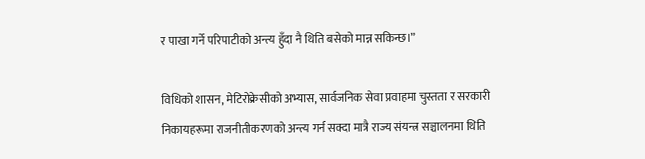र पाखा गर्ने परिपाटीको अन्त्य हुँदा नै थिति बसेको मान्न सकिन्छ।”

विधिको शासन, मेटिरोक्रेसीको अभ्यास, सार्वजनिक सेवा प्रवाहमा चुस्तता र सरकारी निकायहरूमा राजनीतीकरणको अन्त्य गर्न सक्दा मात्रै राज्य संयन्त्र सञ्चालनमा थिति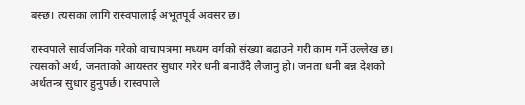बस्छ। त्यसका लागि रास्वपालाई अभूतपूर्व अवसर छ।

रास्वपाले सार्वजनिक गरेको वाचापत्रमा मध्यम वर्गको संख्या बढाउने गरी काम गर्ने उल्लेख छ। त्यसको अर्थ, जनताको आयस्तर सुधार गरेर धनी बनाउँदै लैजानु हो। जनता धनी बन्न देशको अर्थतन्त्र सुधार हुनुपर्छ। रास्वपाले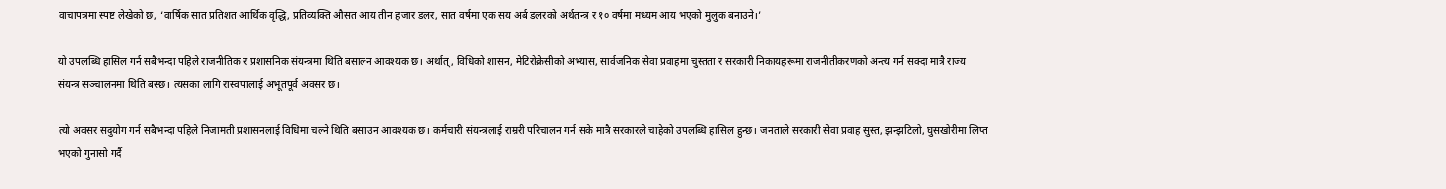वाचापत्रमा स्पष्ट लेखेको छ, ‘वार्षिक सात प्रतिशत आर्थिक वृद्धि, प्रतिव्यक्ति औसत आय तीन हजार डलर, सात वर्षमा एक सय अर्ब डलरको अर्थतन्त्र र १० वर्षमा मध्यम आय भएको मुलुक बनाउने।’

यो उपलब्धि हासिल गर्न सबैभन्दा पहिले राजनीतिक र प्रशासनिक संयन्त्रमा थिति बसाल्न आवश्यक छ। अर्थात्, विधिको शासन, मेटिरोक्रेसीको अभ्यास, सार्वजनिक सेवा प्रवाहमा चुस्तता र सरकारी निकायहरूमा राजनीतीकरणको अन्त्य गर्न सक्दा मात्रै राज्य संयन्त्र सञ्चालनमा थिति बस्छ। त्यसका लागि रास्वपालाई अभूतपूर्व अवसर छ।

त्यो अवसर सदुयोग गर्न सबैभन्दा पहिले निजामती प्रशासनलाई विधिमा चल्ने थिति बसाउन आवश्यक छ। कर्मचारी संयन्त्रलाई राम्ररी परिचालन गर्न सके मात्रै सरकारले चाहेको उपलब्धि हासिल हुन्छ। जनताले सरकारी सेवा प्रवाह सुस्त, झन्झटिलो, घुसखोरीमा लिप्त भएको गुनासो गर्दै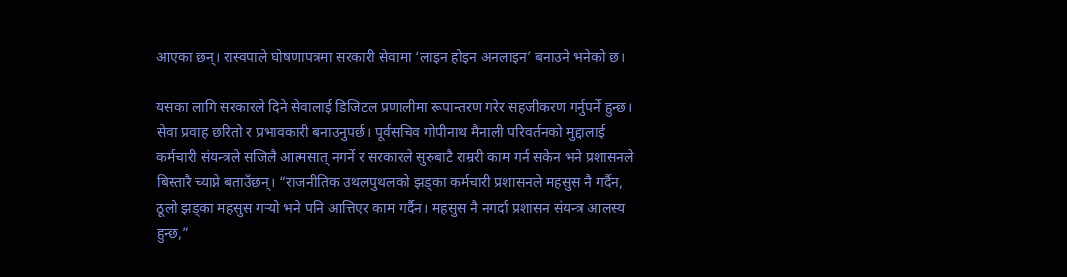आएका छन्। रास्वपाले घोषणापत्रमा सरकारी सेवामा ‘लाइन होइन अनलाइन’ बनाउने भनेको छ।

यसका लागि सरकारले दिने सेवालाई डिजिटल प्रणालीमा रूपान्तरण गरेर सहजीकरण गर्नुपर्ने हुन्छ। सेवा प्रवाह छरितो र प्रभावकारी बनाउनुपर्छ। पूर्वसचिव गोपीनाथ मैनाली परिवर्तनको मुद्दालाई कर्मचारी संयन्त्रले सजिलै आत्मसात् नगर्ने र सरकारले सुरुबाटै राम्ररी काम गर्न सकेन भने प्रशासनले बिस्तारै च्याप्ने बताउँछन्। “राजनीतिक उथलपुथलको झड्का कर्मचारी प्रशासनले महसुस नै गर्दैन, ठूलो झड्का महसुस गर्‍यो भने पनि आत्तिएर काम गर्दैन। महसुस नै नगर्दा प्रशासन संयन्त्र आलस्य हुन्छ,”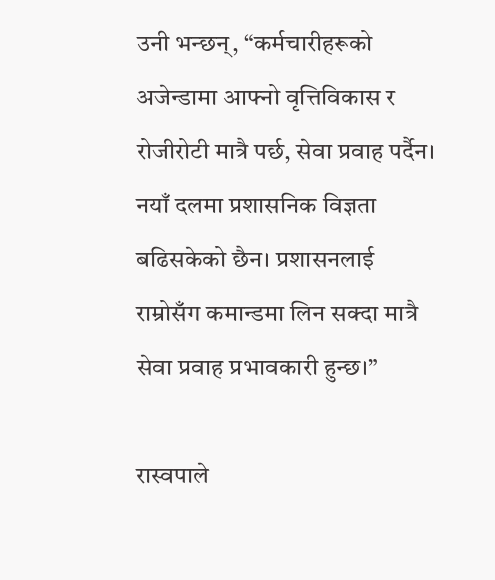उनी भन्छन्, “कर्मचारीहरूको अजेन्डामा आफ्नो वृत्तिविकास र रोजीरोटी मात्रै पर्छ, सेवा प्रवाह पर्दैन। नयाँ दलमा प्रशासनिक विज्ञता बढिसकेको छैन। प्रशासनलाई राम्रोसँग कमान्डमा लिन सक्दा मात्रै सेवा प्रवाह प्रभावकारी हुन्छ।”

रास्वपाले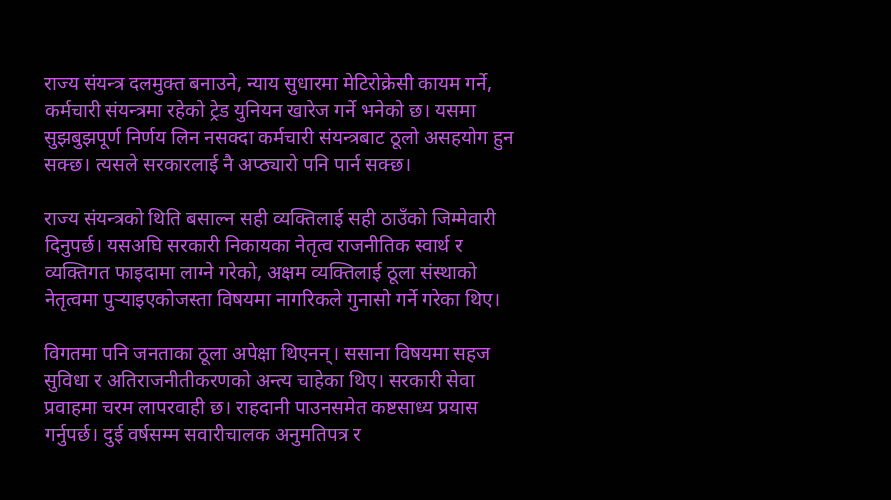राज्य संयन्त्र दलमुक्त बनाउने, न्याय सुधारमा मेटिरोक्रेसी कायम गर्ने, कर्मचारी संयन्त्रमा रहेको ट्रेड युनियन खारेज गर्ने भनेको छ। यसमा सुझबुझपूर्ण निर्णय लिन नसक्दा कर्मचारी संयन्त्रबाट ठूलो असहयोग हुन सक्छ। त्यसले सरकारलाई नै अप्ठ्यारो पनि पार्न सक्छ।

राज्य संयन्त्रको थिति बसाल्न सही व्यक्तिलाई सही ठाउँको जिम्मेवारी दिनुपर्छ। यसअघि सरकारी निकायका नेतृत्व राजनीतिक स्वार्थ र व्यक्तिगत फाइदामा लाग्ने गरेको, अक्षम व्यक्तिलाई ठूला संस्थाको नेतृत्वमा पुर्‍याइएकोजस्ता विषयमा नागरिकले गुनासो गर्ने गरेका थिए।

विगतमा पनि जनताका ठूला अपेक्षा थिएनन्। ससाना विषयमा सहज सुविधा र अतिराजनीतीकरणको अन्त्य चाहेका थिए। सरकारी सेवा प्रवाहमा चरम लापरवाही छ। राहदानी पाउनसमेत कष्टसाध्य प्रयास गर्नुपर्छ। दुई वर्षसम्म सवारीचालक अनुमतिपत्र र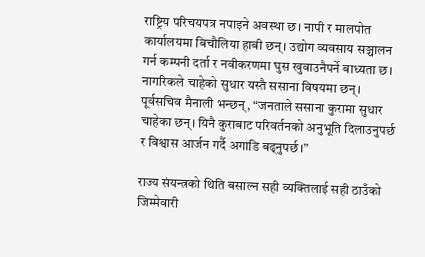राष्ट्रिय परिचयपत्र नपाइने अवस्था छ। नापी र मालपोत कार्यालयमा बिचौलिया हाबी छन्। उद्योग व्यवसाय सञ्चालन गर्न कम्पनी दर्ता र नवीकरणमा घुस खुवाउनैपर्ने बाध्यता छ। नागरिकले चाहेको सुधार यस्तै ससाना विषयमा छन्। पूर्वसचिव मैनाली भन्छन्, “जनताले ससाना कुरामा सुधार चाहेका छन्। यिनै कुराबाट परिवर्तनको अनुभूति दिलाउनुपर्छ र विश्वास आर्जन गर्दै अगाडि बढ्नुपर्छ।”

राज्य संयन्त्रको थिति बसाल्न सही व्यक्तिलाई सही ठाउँको जिम्मेवारी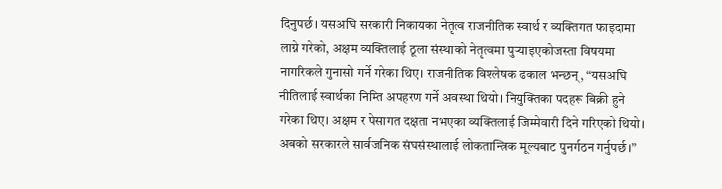दिनुपर्छ। यसअघि सरकारी निकायका नेतृत्व राजनीतिक स्वार्थ र व्यक्तिगत फाइदामा लाग्ने गरेको, अक्षम व्यक्तिलाई ठूला संस्थाको नेतृत्वमा पुर्‍याइएकोजस्ता विषयमा नागरिकले गुनासो गर्ने गरेका थिए। राजनीतिक विश्लेषक ढकाल भन्छन्, “यसअघि नीतिलाई स्वार्थका निम्ति अपहरण गर्ने अवस्था थियो। नियुक्तिका पदहरू बिक्री हुने गरेका थिए। अक्षम र पेसागत दक्षता नभएका व्यक्तिलाई जिम्मेवारी दिने गरिएको थियो। अबको सरकारले सार्वजनिक संघसंस्थालाई लोकतान्त्रिक मूल्यबाट पुनर्गठन गर्नुपर्छ।”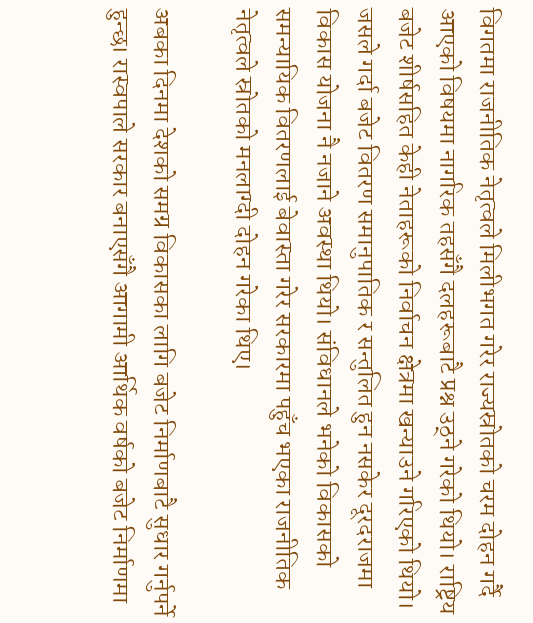विगतमा राजनीतिक नेतृत्वले मिलीभगत गरेर राज्यस्रोतको चरम दोहन गर्दै आएको विषयमा नागरिक तहसँगै दलहरूबाटै प्रश्न उठ्ने गरेको थियो। राष्ट्रिय बजेट शीर्षसहित केही नेताहरूको निर्वाचन क्षेत्रमा खन्याउने गरिएको थियो। जसले गर्दा बजेट वितरण समानुपातिक र सन्तुलित हुन नसकेर दूरदराजमा विकास योजना नै नजाने अवस्था थियो। संविधानले भनेको विकासको समन्यायिक वितरणलाई बेवास्ता गरेर सरकारमा पहुँच भएका राजनीतिक नेतृत्वले स्रोतको मनलाग्दी दोहन गरेका थिए।

अबका दिनमा देशको समग्र विकासका लागि बजेट निर्माणबाटै सुधार गर्नुपर्ने हुन्छ। रास्वपाले सरकार बनाएसँगै आगामी आर्थिक वर्षको बजेट निर्माणमा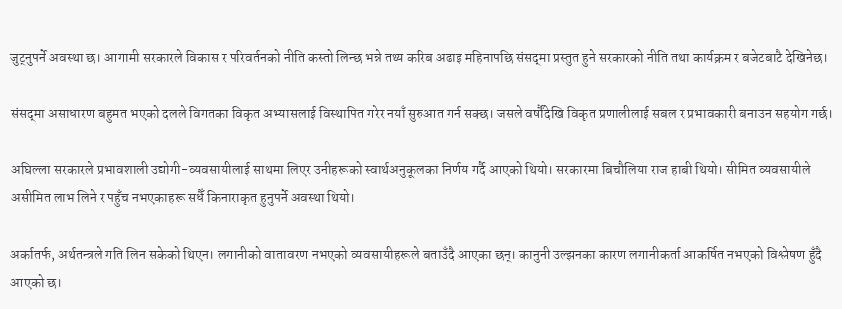जुट्नुपर्ने अवस्था छ। आगामी सरकारले विकास र परिवर्तनको नीति कस्तो लिन्छ भन्ने तथ्य करिब अढाइ महिनापछि संसद्‌मा प्रस्तुत हुने सरकारको नीति तथा कार्यक्रम र बजेटबाटै देखिनेछ।

संसद्‌मा असाधारण बहुमत भएको दलले विगतका विकृत अभ्यासलाई विस्थापित गरेर नयाँ सुरुआत गर्न सक्छ। जसले वर्षौंदेखि विकृत प्रणालीलाई सबल र प्रभावकारी बनाउन सहयोग गर्छ।

अघिल्ला सरकारले प्रभावशाली उद्योगी-व्यवसायीलाई साथमा लिएर उनीहरूको स्वार्थअनुकूलका निर्णय गर्दै आएको थियो। सरकारमा बिचौलिया राज हाबी थियो। सीमित व्यवसायीले असीमित लाभ लिने र पहुँच नभएकाहरू सधैँ किनाराकृत हुनुपर्ने अवस्था थियो।

अर्कातर्फ, अर्थतन्त्रले गति लिन सकेको थिएन। लगानीको वातावरण नभएको व्यवसायीहरूले बताउँदै आएका छन्। कानुनी उल्झनका कारण लगानीकर्ता आकर्षित नभएको विश्लेषण हुँदै आएको छ।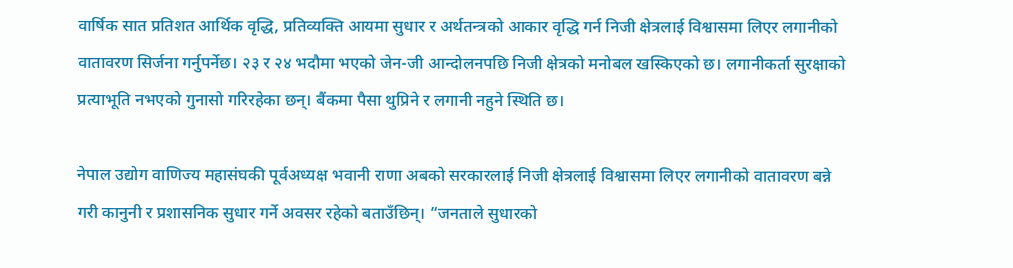वार्षिक सात प्रतिशत आर्थिक वृद्धि, प्रतिव्यक्ति आयमा सुधार र अर्थतन्त्रको आकार वृद्धि गर्न निजी क्षेत्रलाई विश्वासमा लिएर लगानीको वातावरण सिर्जना गर्नुपर्नेछ। २३ र २४ भदौमा भएको जेन-जी आन्दोलनपछि निजी क्षेत्रको मनोबल खस्किएको छ। लगानीकर्ता सुरक्षाको प्रत्याभूति नभएको गुनासो गरिरहेका छन्। बैंकमा पैसा थुप्रिने र लगानी नहुने स्थिति छ।

नेपाल उद्योग वाणिज्य महासंघकी पूर्वअध्यक्ष भवानी राणा अबको सरकारलाई निजी क्षेत्रलाई विश्वासमा लिएर लगानीको वातावरण बन्ने गरी कानुनी र प्रशासनिक सुधार गर्ने अवसर रहेको बताउँछिन्। “जनताले सुधारको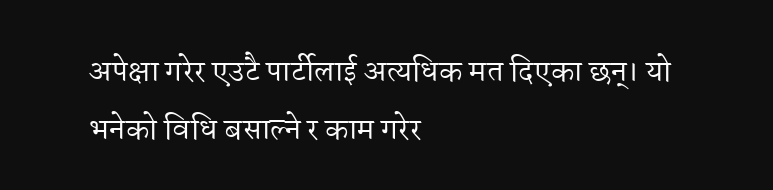अपेक्षा गरेर एउटै पार्टीलाई अत्यधिक मत दिएका छन्। यो भनेको विधि बसाल्ने र काम गरेर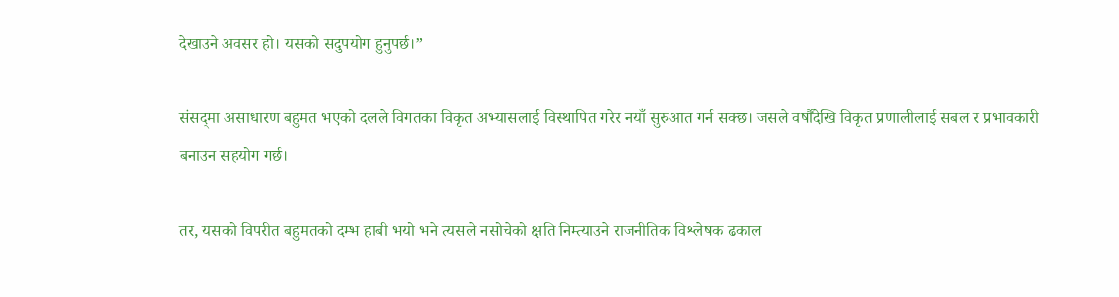देखाउने अवसर हो। यसको सदुपयोग हुनुपर्छ।”

संसद्‌मा असाधारण बहुमत भएको दलले विगतका विकृत अभ्यासलाई विस्थापित गरेर नयाँ सुरुआत गर्न सक्छ। जसले वर्षौंदेखि विकृत प्रणालीलाई सबल र प्रभावकारी बनाउन सहयोग गर्छ।

तर, यसको विपरीत बहुमतको दम्भ हाबी भयो भने त्यसले नसोचेको क्षति निम्त्याउने राजनीतिक विश्लेषक ढकाल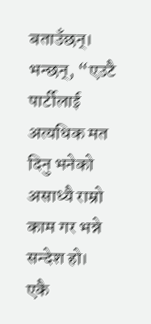बताउँछन्। भन्छन्, “एउटै पार्टीलाई अत्यधिक मत दिनु भनेको असाध्यै राम्रो काम गर भन्ने सन्देश हो। एकै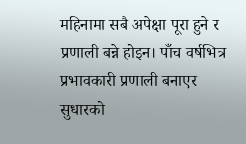महिनामा सबै अपेक्षा पूरा हुने र प्रणाली बन्ने होइन। पाँच वर्षभित्र प्रभावकारी प्रणाली बनाएर सुधारको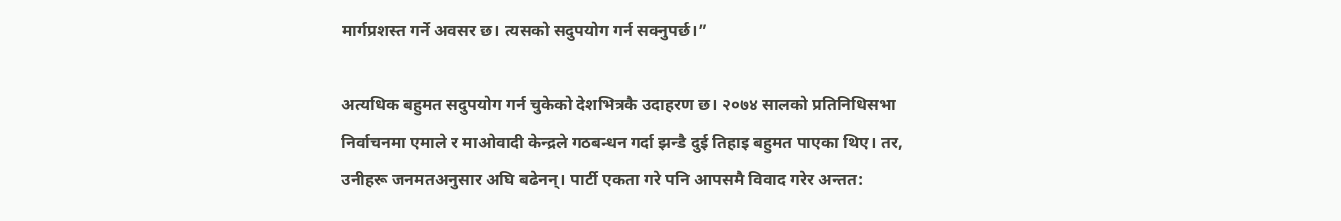मार्गप्रशस्त गर्ने अवसर छ। त्यसको सदुपयोग गर्न सक्नुपर्छ।”

अत्यधिक बहुमत सदुपयोग गर्न चुकेको देशभित्रकै उदाहरण छ। २०७४ सालको प्रतिनिधिसभा निर्वाचनमा एमाले र माओवादी केन्द्रले गठबन्धन गर्दा झन्डै दुई तिहाइ बहुमत पाएका थिए। तर, उनीहरू जनमतअनुसार अघि बढेनन्। पार्टी एकता गरे पनि आपसमै विवाद गरेर अन्तत: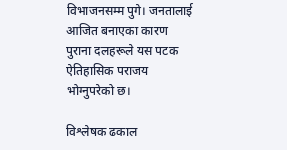विभाजनसम्म पुगे। जनतालाई आजित बनाएका कारण पुराना दलहरूले यस पटक ऐतिहासिक पराजय भोग्नुपरेको छ।

विश्लेषक ढकाल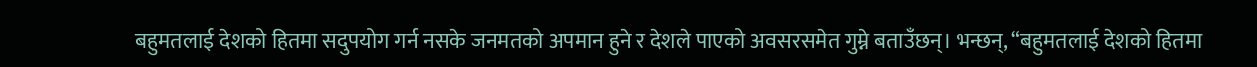बहुमतलाई देशको हितमा सदुपयोग गर्न नसके जनमतको अपमान हुने र देशले पाएको अवसरसमेत गुम्ने बताउँछन्। भन्छन्, “बहुमतलाई देशको हितमा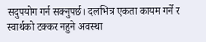सदुपयोग गर्न सक्नुपर्छ। दलभित्र एकता कायम गर्ने र स्वार्थको टक्कर नहुने अवस्था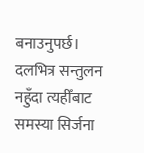बनाउनुपर्छ। दलभित्र सन्तुलन नहुँदा त्यहीँबाट समस्या सिर्जना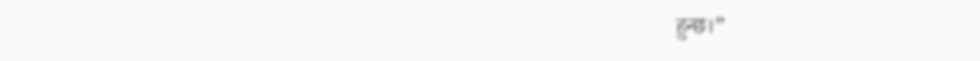हुन्छ।”